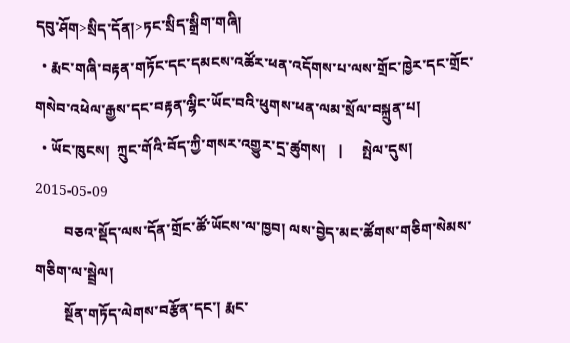དབུ་ཤོག>སྲིད་དོན།>ཏང་སྲིད་སྒྲིག་གཞི།
  • རྨང་གཞི་བརྟན་གཏོང་དང་དམངས་འཚོར་ཕན་འདོགས་པ་ལས་གྲོང་ཁྱེར་དང་གྲོང་གསེབ་འཕེལ་རྒྱས་དང་བརྟན་ལྷིང་ཡོང་བའི་ཕུགས་ཕན་ལམ་སྲོལ་བསྐྲུན་པ།
  • ཡོང་ཁུངས།  ཀྲུང་གོའི་བོད་ཀྱི་གསར་འགྱུར་དྲ་ཚུགས།   |     སྤེལ་དུས།  2015-05-09
        བཅའ་སྡོད་ལས་དོན་གྲོང་ཚོ་ཡོངས་ལ་ཁྱབ། ལས་བྱེད་མང་ཚོགས་གཅིག་སེམས་གཅིག་ལ་སྦྲེལ།
        སྔོན་གཏོད་ལེགས་བརྩོན་དང་། རྨང་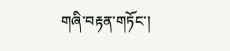གཞི་བརྟན་གཏོང་།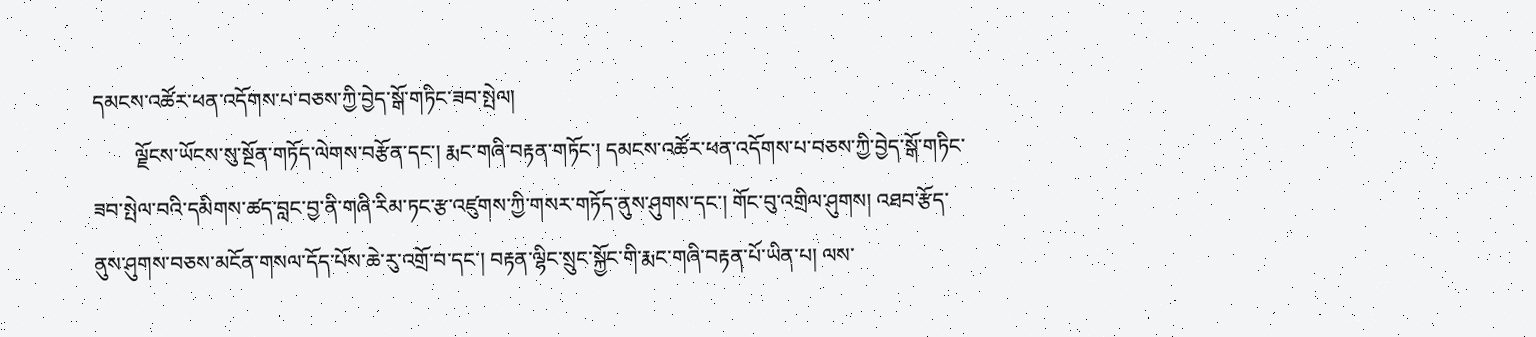དམངས་འཚོར་ཕན་འདོགས་པ་བཅས་ཀྱི་བྱེད་སྒོ་གཏིང་ཟབ་སྤེལ།
        ལྗོངས་ཡོངས་སུ་སྔོན་གཏོད་ལེགས་བརྩོན་དང་། རྨང་གཞི་བརྟན་གཏོང་། དམངས་འཚོར་ཕན་འདོགས་པ་བཅས་ཀྱི་བྱེད་སྒོ་གཏིང་ཟབ་སྤེལ་བའི་དམིགས་ཚད་བླང་བྱ་ནི་གཞི་རིམ་ཏང་རྩ་འཛུགས་ཀྱི་གསར་གཏོད་ནུས་ཤུགས་དང་། གོང་བུ་འགྲིལ་ཤུགས། འཐབ་རྩོད་ནུས་ཤུགས་བཅས་མངོན་གསལ་དོད་པོས་ཆེ་རུ་འགྲོ་བ་དང་། བརྟན་ལྷིང་སྲུང་སྐྱོང་གི་རྨང་གཞི་བརྟན་པོ་ཡིན་པ། ལས་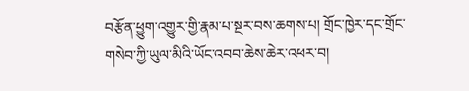བརྩོན་ཕྱུག་འགྱུར་གྱི་རྣམ་པ་སྔར་བས་ཆགས་པ། གྲོང་ཁྱེར་དང་གྲོང་གསེབ་ཀྱི་ཡུལ་མིའི་ཡོང་འབབ་ཆེས་ཆེར་འཕར་བ།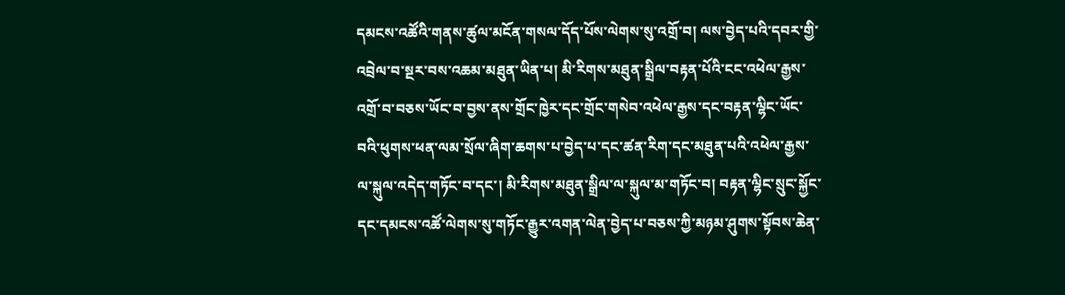དམངས་འཚོའི་གནས་ཚུལ་མངོན་གསལ་དོད་པོས་ལེགས་སུ་འགྲོ་བ། ལས་བྱེད་པའི་དབར་གྱི་འབྲེལ་བ་སྔར་བས་འཆམ་མཐུན་ཡིན་པ། མི་རིགས་མཐུན་སྒྲིལ་བརྟན་པོའི་ངང་འཕེལ་རྒྱས་འགྲོ་བ་བཅས་ཡོང་བ་བྱས་ནས་གྲོང་ཁྱེར་དང་གྲོང་གསེབ་འཕེལ་རྒྱས་དང་བརྟན་ལྷིང་ཡོང་བའི་ཕུགས་ཕན་ལམ་སྲོལ་ཞིག་ཆགས་པ་བྱེད་པ་དང་ཚན་རིག་དང་མཐུན་པའི་འཕེལ་རྒྱས་ལ་སྐུལ་འདེད་གཏོང་བ་དང་། མི་རིགས་མཐུན་སྒྲིལ་ལ་སྐུལ་མ་གཏོང་བ། བརྟན་ལྷིང་སྲུང་སྐྱོང་དང་དམངས་འཚོ་ལེགས་སུ་གཏོང་རྒྱུར་འགན་ལེན་བྱེད་པ་བཅས་ཀྱི་མཉམ་ཤུགས་སྟོབས་ཆེན་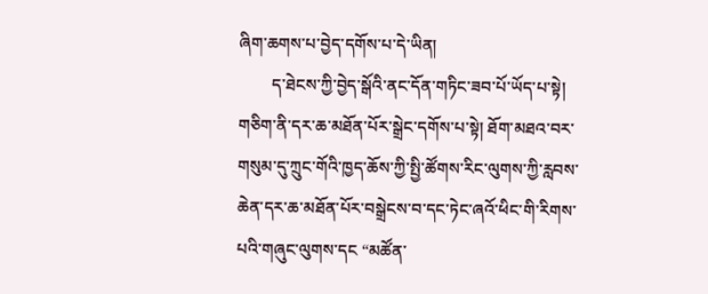ཞིག་ཆགས་པ་བྱེད་དགོས་པ་དེ་ཡིན།
        ད་ཐེངས་ཀྱི་བྱེད་སྒོའི་ནང་དོན་གཏིང་ཟབ་པོ་ཡོད་པ་སྟེ། གཅིག་ནི་དར་ཆ་མཐོན་པོར་སྒྲེང་དགོས་པ་སྟེ། ཐོག་མཐའ་བར་གསུམ་དུ་ཀྲུང་གོའི་ཁྱད་ཆོས་ཀྱི་སྤྱི་ཚོགས་རིང་ལུགས་ཀྱི་རླབས་ཆེན་དར་ཆ་མཐོན་པོར་བསྒྲེངས་བ་དང་ཏེང་ཞའོ་ཕིང་གི་རིགས་པའི་གཞུང་ལུགས་དང “མཚོན་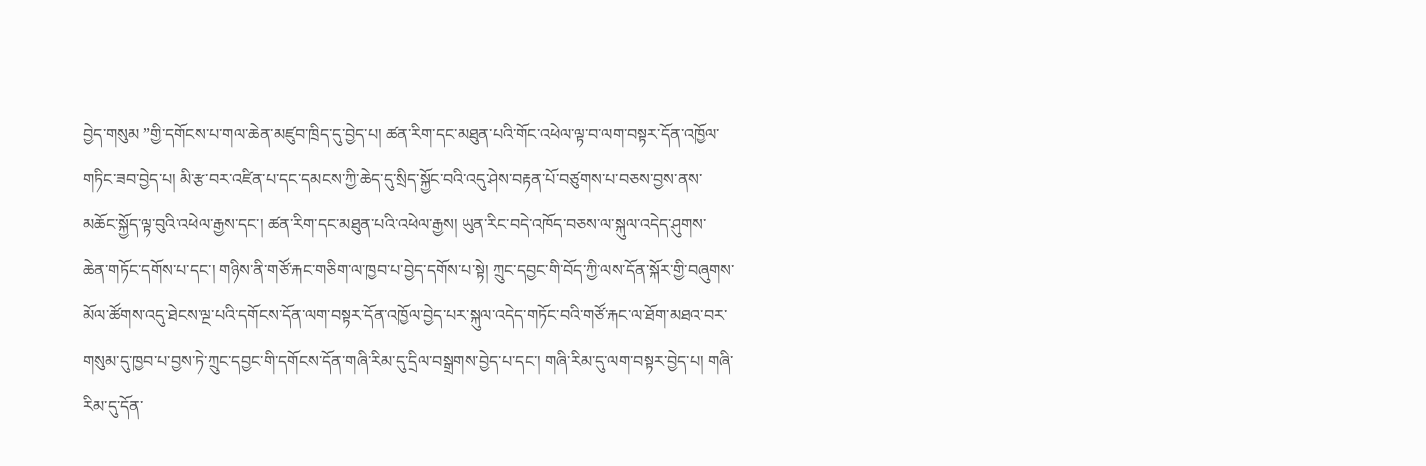བྱེད་གསུམ ”གྱི་དགོངས་པ་གལ་ཆེན་མཛུབ་ཁྲིད་དུ་བྱེད་པ། ཚན་རིག་དང་མཐུན་པའི་གོང་འཕེལ་ལྟ་བ་ལག་བསྟར་དོན་འཁྱོལ་གཏིང་ཟབ་བྱེད་པ། མི་རྩ་བར་འཛིན་པ་དང་དམངས་ཀྱི་ཆེད་དུ་སྲིད་སྐྱོང་བའི་འདུ་ཤེས་བརྟན་པོ་བཙུགས་པ་བཅས་བྱས་ནས་མཆོང་སྐྱོད་ལྟ་བུའི་འཕེལ་རྒྱས་དང་། ཚན་རིག་དང་མཐུན་པའི་འཕེལ་རྒྱས། ཡུན་རིང་བདེ་འཁོད་བཅས་ལ་སྐུལ་འདེད་ཤུགས་ཆེན་གཏོང་དགོས་པ་དང་། གཉིས་ནི་གཙོ་རྐང་གཅིག་ལ་ཁྱབ་པ་བྱེད་དགོས་པ་སྟེ། ཀྲུང་དབྱང་གི་བོད་ཀྱི་ལས་དོན་སྐོར་གྱི་བཞུགས་མོལ་ཚོགས་འདུ་ཐེངས་ལྔ་པའི་དགོངས་དོན་ལག་བསྟར་དོན་འཁྱོལ་བྱེད་པར་སྐུལ་འདེད་གཏོང་བའི་གཙོ་རྐང་ལ་ཐོག་མཐའ་བར་གསུམ་དུ་ཁྱབ་པ་བྱས་ཏེ་ཀྲུང་དབྱང་གི་དགོངས་དོན་གཞི་རིམ་དུ་དྲིལ་བསྒྲགས་བྱེད་པ་དང་། གཞི་རིམ་དུ་ལག་བསྟར་བྱེད་པ། གཞི་རིམ་དུ་དོན་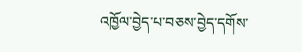འཁྱོལ་བྱེད་པ་བཅས་བྱེད་དགོས་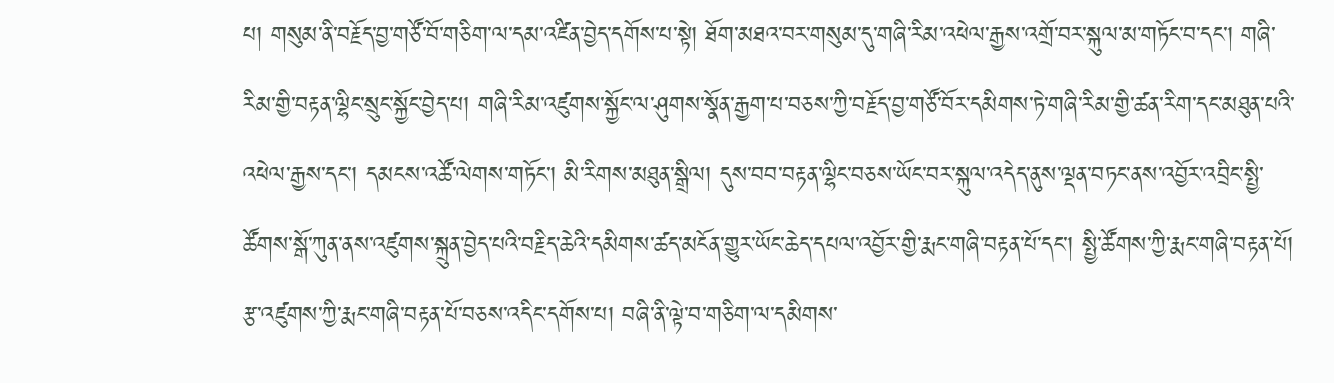པ། གསུམ་ནི་བརྗོད་བྱ་གཙོ་བོ་གཅིག་ལ་དམ་འཛིན་བྱེད་དགོས་པ་སྟེ། ཐོག་མཐའ་བར་གསུམ་དུ་གཞི་རིམ་འཕེལ་རྒྱས་འགྲོ་བར་སྐུལ་མ་གཏོང་བ་དང་། གཞི་རིམ་གྱི་བརྟན་ལྷིང་སྲུང་སྐྱོང་བྱེད་པ། གཞི་རིམ་འཛུགས་སྐྱོང་ལ་ཤུགས་སྣོན་རྒྱག་པ་བཅས་ཀྱི་བརྗོད་བྱ་གཙོ་བོར་དམིགས་ཏེ་གཞི་རིམ་གྱི་ཚན་རིག་དང་མཐུན་པའི་འཕེལ་རྒྱས་དང་། དམངས་འཚོ་ལེགས་གཏོང་། མི་རིགས་མཐུན་སྒྲིལ། དུས་བབ་བརྟན་ལྷིང་བཅས་ཡོང་བར་སྐུལ་འདེད་ནུས་ལྡན་བཏང་ནས་འབྱོར་འབྲིང་སྤྱི་ཚོགས་སྒོ་ཀུན་ནས་འཛུགས་སྐྲུན་བྱེད་པའི་བརྗིད་ཆེའི་དམིགས་ཚད་མངོན་གྱུར་ཡོང་ཆེད་དཔལ་འབྱོར་གྱི་རྨང་གཞི་བརྟན་པོ་དང་། སྤྱི་ཚོགས་ཀྱི་རྨང་གཞི་བརྟན་པོ། རྩ་འཛུགས་ཀྱི་རྨང་གཞི་བརྟན་པོ་བཅས་འདིང་དགོས་པ། བཞི་ནི་ལྟེ་བ་གཅིག་ལ་དམིགས་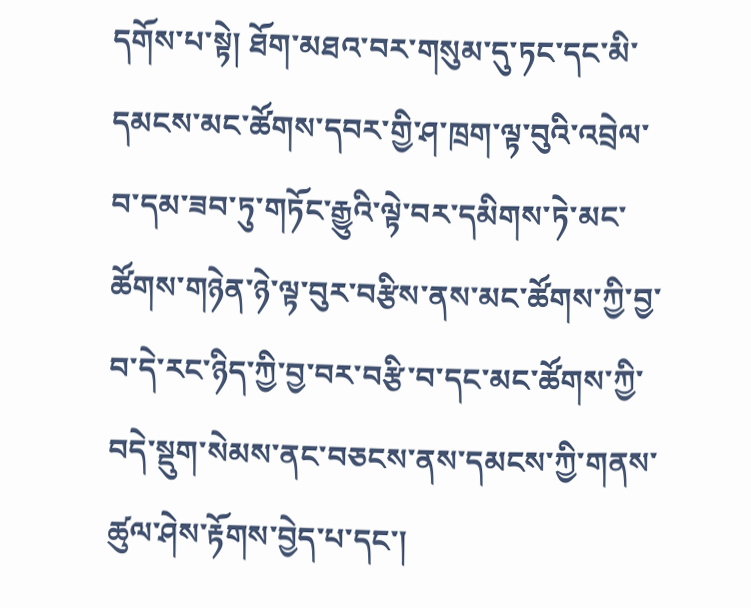དགོས་པ་སྟེ། ཐོག་མཐའ་བར་གསུམ་དུ་ཏང་དང་མི་དམངས་མང་ཚོགས་དབར་གྱི་ཤ་ཁྲག་ལྟ་བུའི་འབྲེལ་བ་དམ་ཟབ་ཏུ་གཏོང་རྒྱུའི་ལྟེ་བར་དམིགས་ཏེ་མང་ཚོགས་གཉེན་ཉེ་ལྟ་བུར་བརྩིས་ནས་མང་ཚོགས་ཀྱི་བྱ་བ་དེ་རང་ཉིད་ཀྱི་བྱ་བར་བརྩི་བ་དང་མང་ཚོགས་ཀྱི་བདེ་སྡུག་སེམས་ནང་བཅངས་ནས་དམངས་ཀྱི་གནས་ཚུལ་ཤེས་རྟོགས་བྱེད་པ་དང་།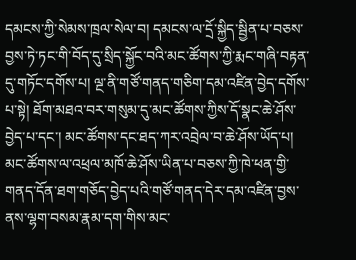དམངས་ཀྱི་སེམས་ཁྲལ་སེལ་བ། དམངས་ལ་དྲོ་སྐྱིད་སྦྱིན་པ་བཅས་བྱས་ཏེ་ཏང་གི་བོད་དུ་སྲིད་སྐྱོང་བའི་མང་ཚོགས་ཀྱི་རྨང་གཞི་བརྟན་དུ་གཏོང་དགོས་པ། ལྔ་ནི་གཙོ་གནད་གཅིག་དམ་འཛིན་བྱེད་དགོས་པ་སྟེ། ཐོག་མཐའ་བར་གསུམ་དུ་མང་ཚོགས་ཀྱིས་དོ་སྣང་ཆེ་ཤོས་བྱེད་པ་དང་། མང་ཚོགས་དང་ཐད་ཀར་འབྲེལ་བ་ཆེ་ཤོས་ཡོད་པ། མང་ཚོགས་ལ་འཕྲལ་མཁོ་ཆེ་ཤོས་ཡིན་པ་བཅས་ཀྱི་ཁེ་ཕན་གྱི་གནད་དོན་ཐག་གཅོད་བྱེད་པའི་གཙོ་གནད་དེར་དམ་འཛིན་བྱས་ནས་ལྷག་བསམ་རྣམ་དག་གིས་མང་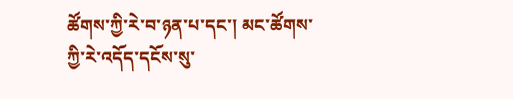ཚོགས་ཀྱི་རེ་བ་ཉན་པ་དང་། མང་ཚོགས་ཀྱི་རེ་འདོད་དངོས་སུ་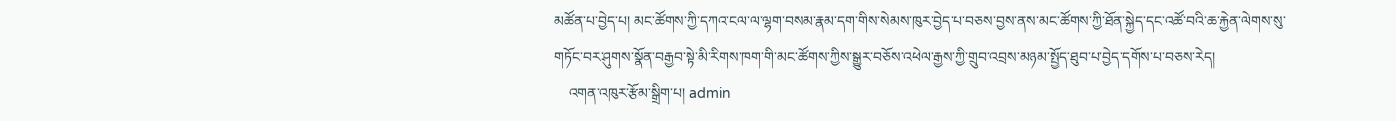མཚོན་པ་བྱེད་པ། མང་ཚོགས་ཀྱི་དཀའ་ངལ་ལ་ལྷག་བསམ་རྣམ་དག་གིས་སེམས་ཁུར་བྱེད་པ་བཅས་བྱས་ནས་མང་ཚོགས་ཀྱི་ཐོན་སྐྱེད་དང་འཚོ་བའི་ཆ་རྐྱེན་ལེགས་སུ་གཏོང་བར་ཤུགས་སྣོན་བརྒྱབ་སྟེ་མི་རིགས་ཁག་གི་མང་ཚོགས་ཀྱིས་སྒྱུར་བཅོས་འཕེལ་རྒྱས་ཀྱི་གྲུབ་འབྲས་མཉམ་སྤྱོད་ཐུབ་པ་བྱེད་དགོས་པ་བཅས་རེད།
    འགན་འཁུར་རྩོམ་སྒྲིག་པ། admin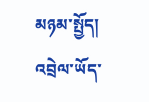མཉམ་སྤྱོད།
འབྲེལ་ཡོད་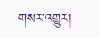གསར་འགྱུར།